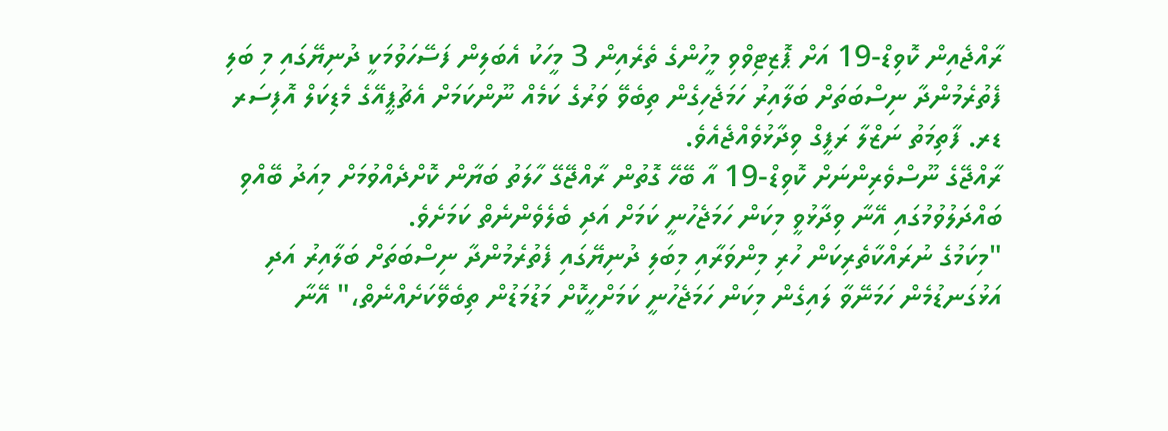ރާއްޖެއިން ކޮވިޑް-19 އަށް ޕޮޒިޓިވްވި މީހުންގެ ތެރެއިން 3 މީހަކު އެބަލިން ފަސޭހަވުމަކީ ދުނިޔޭގައި މި ބަލި ފެތުރެމުންދާ ނިސްބަތަށް ބަލާއިރު ހަމަޖެހިގެން ތިބެވޭ ވަރުގެ ކަމެއް ނޫންކަމަށް އެޗުޕީއޭގެ މެޑިކަލް އޮފިސަރ ޑރ. ފާތިމަތު ނަޒްލާ ރަފީގް ވިދާޅުވެއްޖެއެވެ.
ރާއްޖޭގެ ނޫސްވެރިންނަށް ކޮވިޑް-19 އާ ބޭހޭ ގޮތުން ރާއްޖޭގޭ ހާލަތު ބަޔާން ކޮށްދެއްވުމަށް މިއަދު ބޭއްވި ބައްދަލުވުމުގައި އޭނާ ވިދާޅުވީ މިކަން ހަމަޖެހުނީ ކަމަށް އަދި ބެލެވެންނެތް ކަމަށެވެ.
"މިކަމުގެ ނުރައްކާތެރިކަން ހުރި މިންވަރާއި މިބަލި ދުނިޔޭގައި ފެތުރެމުންދާ ނިސްބަތަށް ބަލާއިރު އަދި އަޅުގަނޑުމެން ހަމަނޭވާ ލައިގެން މިކަން ހަމަޖެހުނީ ކަމަށްހީކޮށް މަޑުމަޑުން ތިބެވޭކަށެއްނެތް،" އޭނާ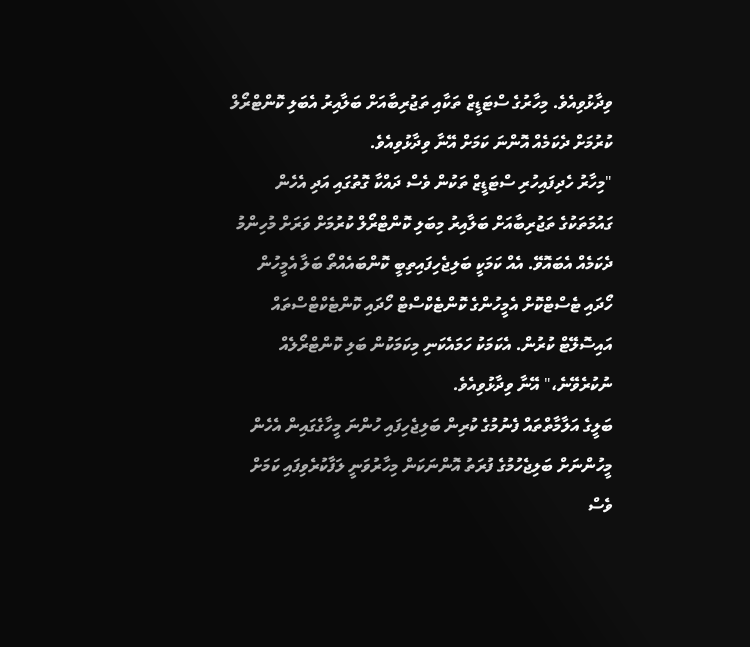ވިދާޅުވިއެވެ. މިހާރުގެ ސްޓަޑީޒް ތަކާއި ތަޖުރިބާއަށް ބަލާއިރު އެބަލި ކޮންޓްރޯލް ކުރުމަށް ދެކަމެއް އޮންނަ ކަމަށް އޭނާ ވިދާޅުވިއެވެ.
"މިހާރު ހެދިފައިހުރި ސްޓަޑީޒް ތަކުން ވެސް ދައްކާ ގޮތުގައި އަދި އެހެން ގައުމަތަކުގެ ތަޖުރިބާއަށް ބަލާއިރު މިބަލި ކޮންޓްރޯލް ކުރުމަށް ވަރަށް މުހިންމު ދެކަމެއް އެބައޮވޭ. އެއް ކަމަކީ ބަލިޖެހިފައިތިބީ ކޮންބައެއްތޯ ބަލާ އެމީހުން ހޯދައި ޓެސްޓްކޮށް އެމީހުންގެ ކޮންޓެކްސްޓް ހޯދައި ކޮންޓެކްޓްސްތައް އައިސޮލޭޓް ކުރުން. އެކަމަކު ހަމައެކަނި މިކަމަކުން ބަލި ކޮންޓްރޯލެއް ނުކުރެވޭނެ،" އޭނާ ވިދާޅުވިއެވެ.
ބަލީގެ އަލާމާތްތައް ފެނުމުގެ ކުރިން ބަލިޖެހިފައި ހުންނަ މީހާގެގައިން އެހެން މީހުންނަށް ބަލިޖެހުމުގެ ފުރަތު އޮންނަކަން މިހާރުވަނީ ލަފާކުރެވިފައި ކަމަށް ވެސް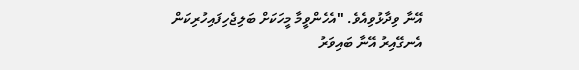އޭނާ ވިދާޅުވިއެވެ. "އެހެންވީމާ މީހަކަށް ބަލިޖެހިފައިހުރިކަން އެނގޭއިރު އޭނާ ބައިވަރު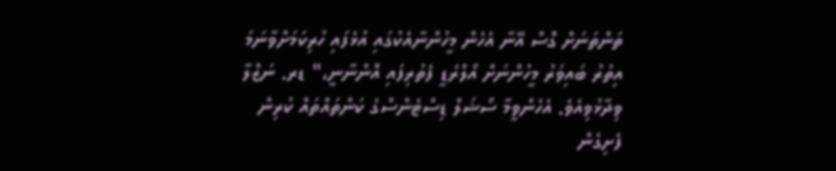ތަންތަނަށް ގޮސް އޭނާ އެހެން މީހުންނާއެކުގައި އުޅެފައި ހުރިކަމަށްވާނަމަ އިތުރު ބައިވަރު މީހުންނަށް އޯލްރެޑީ ފެތުރިފައި އޮންނާނީ،" ޑރ. ނަޒްލާ ވިދާޅުވިއެވެ. އެހެންވީމާ ސޯޝަލް ޑިސްޓެންސްގެ ކަންތައްތައް ކުރިން ފެށިގެން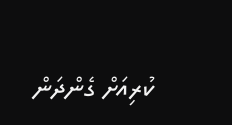ކުރިއަށް ގެންދަން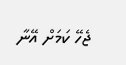ޖެހޭ ކަމަށް އޭނާ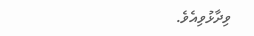ވިދާޅުވިއެވެ.